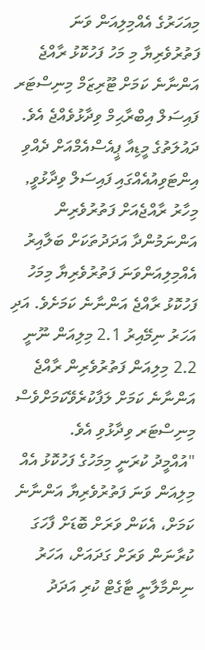މިއަހަރުގެ އެއްމިލިއަން ވަނަ ފަތުރުވެރިޔާ މި މަހު ފަހުކޮޅު ރާއްޖެ އަންނާނެ ކަމަށް ޓޫރިޒަމް މިނިސްޓަރ ފައިސަލް އިބްރާޙިމް ވިދާޅުވެއްޖެ އެވެ.
ދައުލަތުގެ މީޑިއާ ޕީއެސްއެމްއަށް ދެއްވި އިންޓަވިއުއެއްގައި ފައިސަލް ވިދާޅުވީ, މިހާރު ރާއްޖެއަށް ފަތުރުވެރިން އަންނަމުންދާ އަދަދުތަކަށް ބަލާއިރު އެއްމިލިއަންވަނަ ފަތުރުވެރިޔާ މިމަހު ފަހުކޮޅު ރާއްޖެ އަންނާނެ ކަމަށެވެ. އަދި އަހަރު ނިމޭއިރު 2.1 މިލިއަން ނޫނީ 2.2 މިލިއަން ފަތުރުވެރިން ރާއްޖެ އަންނާނެ ކަމަށް ލަފާކުރެވޭކަމަށްވެސް މިނިސްޓަރ ވިދާޅުވި އެވެ.
"އުއްމީދު ކުރަނީ މިމަހުގެ ފަހުކޮޅު އެއް މިލިއަން ވަނަ ފަތުރުވެރިޔާ އަންނާނެ ކަމަށް، އެކަން ވަރަށް ބޮޑަށް ފާހަގަ ކުރާނަން ވަރަށް ގަދައަށް، އަހަރު ނިންމާލާނީ ޓާގެޓް ކުރި އަދަދު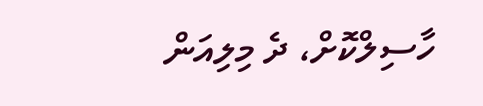ހާސިލްކޮށް، ދެ މިލިއަން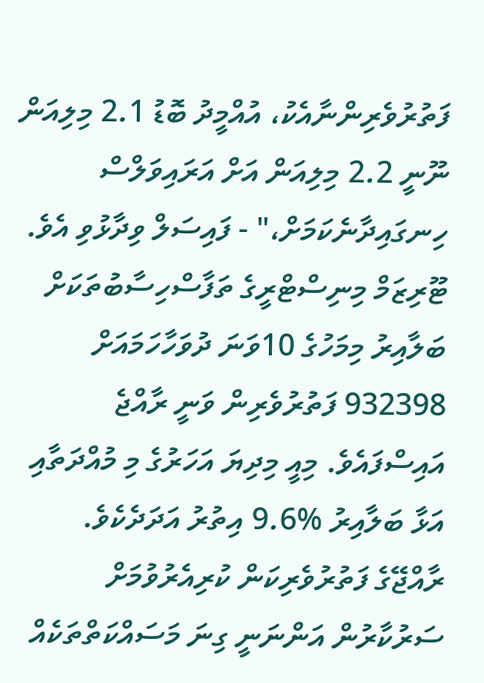ފަތުރުވެރިންނާއެކު، އުއްމީދު ބޮޑު 2.1 މިލިއަން ނޫނީ 2.2 މިލިއަން އަށް އަރައިވަލްސް ހިނގައިދާނެކަމަށް،" - ފައިސަލް ވިދާޅުވި އެވެ.
ޓޫރިޒަމް މިނިސްޓްރީގެ ތަފާސްހިސާބުތަކަށް ބަލާއިރު މިމަހުގެ 10ވަނަ ދުވަހާހަމައަށް 932398 ފަތުރުވެރިން ވަނީ ރާއްޖެ އައިސްފައެވެ. މިއީ މިދިޔަ އަހަރުގެ މި މުއްދަތާއި އަޅާ ބަލާއިރު %9.6 އިތުރު އަދަދެކެވެ.
ރާއްޖޭގެ ފަތުރުވެރިކަން ކުރިއެރުވުމަށް ސަރުކާރުން އަންނަނީ ގިނަ މަސައްކަތްތަކެއް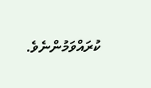ކުރައްވަމުންނެވެ.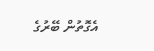އެގޮތުން ބޭރުގެ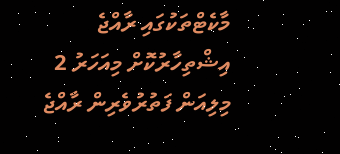މާކެޓްތަކުގައި ރާއްޖެ އިޝްތިހާރުކޮށް މިއަހަރު 2 މިލިއަން ފަތުރުވެރިން ރާއްޖެ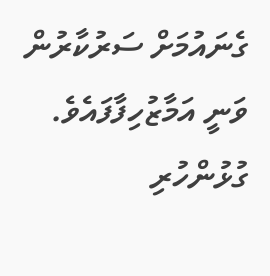ގެނައުމަށް ސަރުކާރުން ވަނީ އަމާޒުހިފާފައެވެ.
ގުޅުންހުރި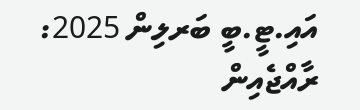އައި.ޓީ.ބީ ބަރލިން 2025: ރާއްޖެއިން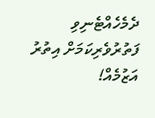ދެމެހެއްޓެނިވި ފަތުރުވެރިކަމަށް އިތުރު އަޒުމެއް!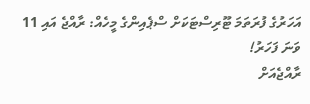އަހަރުގެ ފުރަތަމަ ޓޫރިސްޓަކަށް ސްޕެއިންގެ މީހެއް: ރާއްޖެ އައި 11 ވަނަ ފަހަރު!
ރާއްޖެއަށް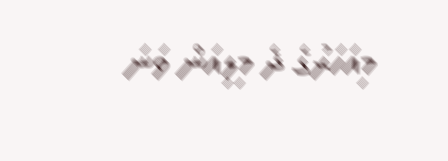މިއަހަރުގެ ދެ މިލިއަން ވަނަ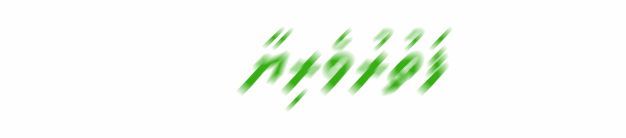ފަތުރުވެރިޔާ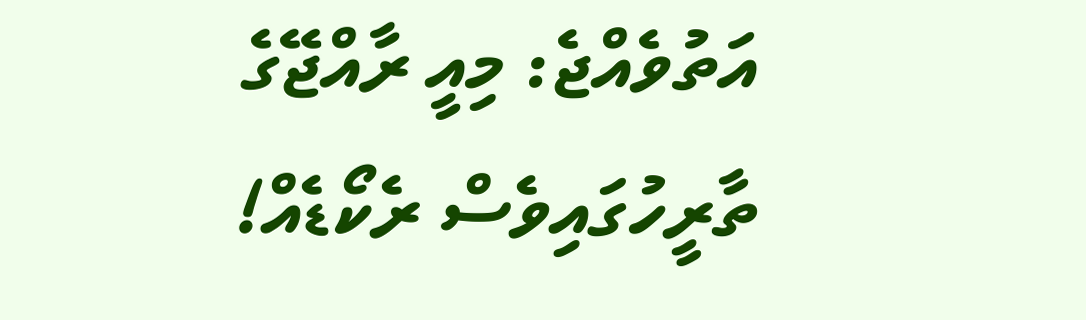އަތުވެއްޖެ: މިއީ ރާއްޖޭގެ ތާރީހުގައިވެސް ރެކޯޑެއް!